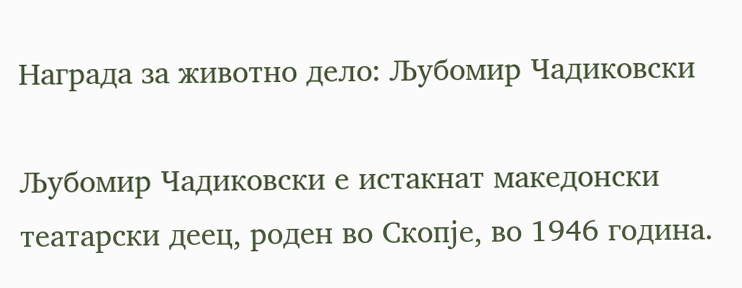Награда за животно дело: Љубомир Чадиковски

Љубомир Чадиковски е истакнат македонски театарски деец, роден во Скопје, во 1946 година.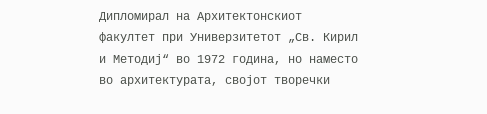Дипломирал на Архитектонскиот факултет при Универзитетот „Св. Кирил и Методиј“ во 1972 година, но наместо во архитектурата, својот творечки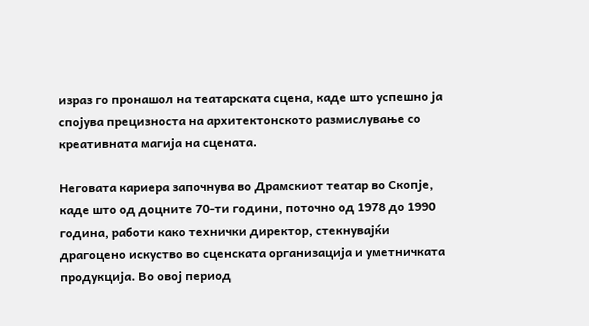израз го пронашол на театарската сцена, каде што успешно ја спојува прецизноста на архитектонското размислување со креативната магија на сцената.

Неговата кариера започнува во Драмскиот театар во Скопје, каде што од доцните 70-ти години, поточно од 1978 до 1990 година, работи како технички директор, стекнувајќи драгоцено искуство во сценската организација и уметничката продукција. Во овој период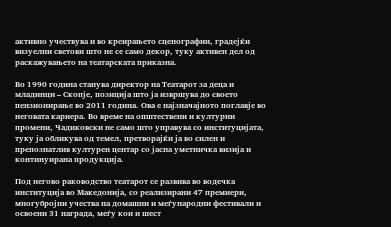активно учествува и во креирањето сценографии, градејќи визуелни светови што не се само декор, туку активен дел од раскажувањето на театарската приказна.

Во 1990 година станува директор на Театарот за деца и младинци – Скопје, позиција што ја извршува до своето пензионирање во 2011 година. Ова е најзначајното поглавје во неговата кариера. Во време на општествени и културни промени, Чадиковски не само што управува со институцијата, туку ја обликува од темел, претворајќи ја во силен и препознатлив културен центар со јасна уметничка визија и континуирана продукција.

Под негово раководство театарот се развива во водечка институција во Македонија, со реализирани 47 премиери, многубројни учества на домашни и меѓународни фестивали и освоени 31 награда, меѓу кои и шест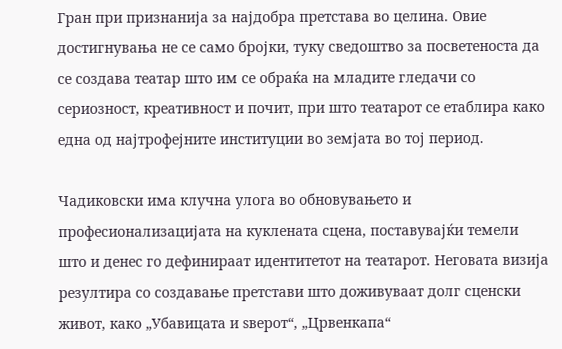Гран при признанија за најдобра претстава во целина. Овие достигнувања не се само бројки, туку сведоштво за посветеноста да се создава театар што им се обраќа на младите гледачи со сериозност, креативност и почит, при што театарот се етаблира како една од најтрофејните институции во земјата во тој период.

Чадиковски има клучна улога во обновувањето и професионализацијата на куклената сцена, поставувајќи темели што и денес го дефинираат идентитетот на театарот. Неговата визија резултира со создавање претстави што доживуваат долг сценски живот, како „Убавицата и ѕверот“, „Црвенкапа“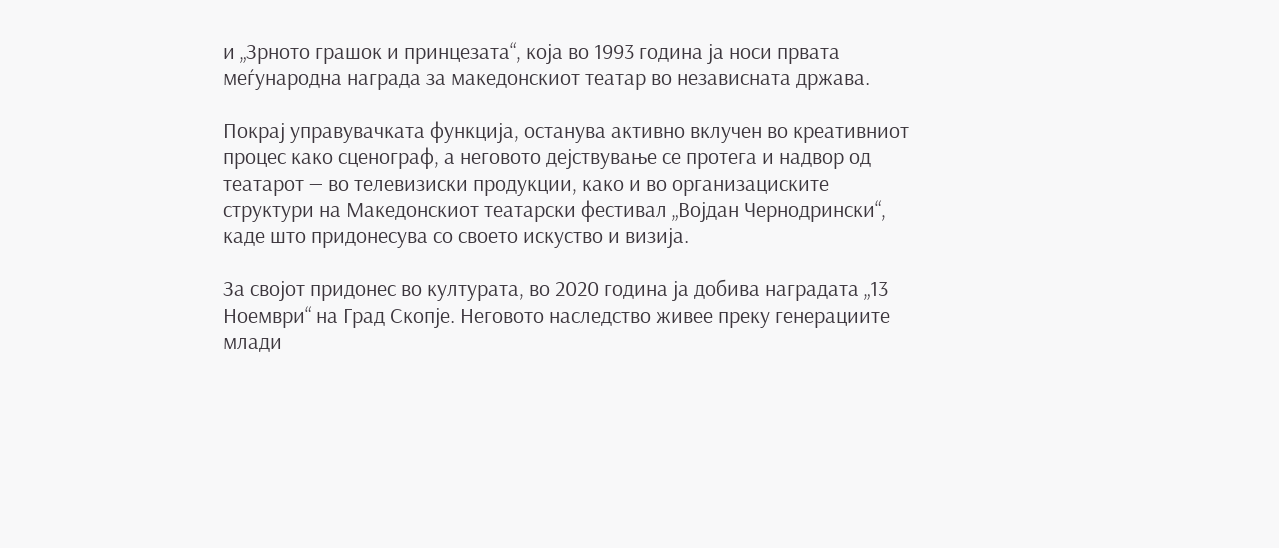и „Зрното грашок и принцезата“, која во 1993 година ја носи првата меѓународна награда за македонскиот театар во независната држава.

Покрај управувачката функција, останува активно вклучен во креативниот процес како сценограф, а неговото дејствување се протега и надвор од театарот — во телевизиски продукции, како и во организациските структури на Македонскиот театарски фестивал „Војдан Чернодрински“, каде што придонесува со своето искуство и визија.

За својот придонес во културата, во 2020 година ја добива наградата „13 Ноември“ на Град Скопје. Неговото наследство живее преку генерациите млади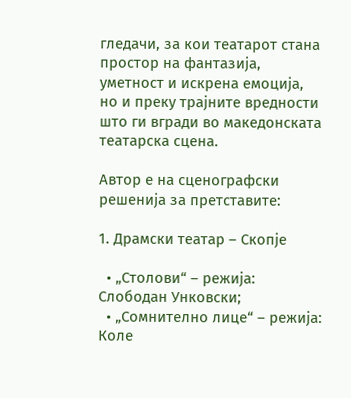гледачи, за кои театарот стана простор на фантазија, уметност и искрена емоција, но и преку трајните вредности што ги вгради во македонската театарска сцена.

Автор е на сценографски решенија за претставите:

1. Драмски театар – Скопје

  • „Столови“ – режија: Слободан Унковски;
  • „Сомнително лице“ – режија: Коле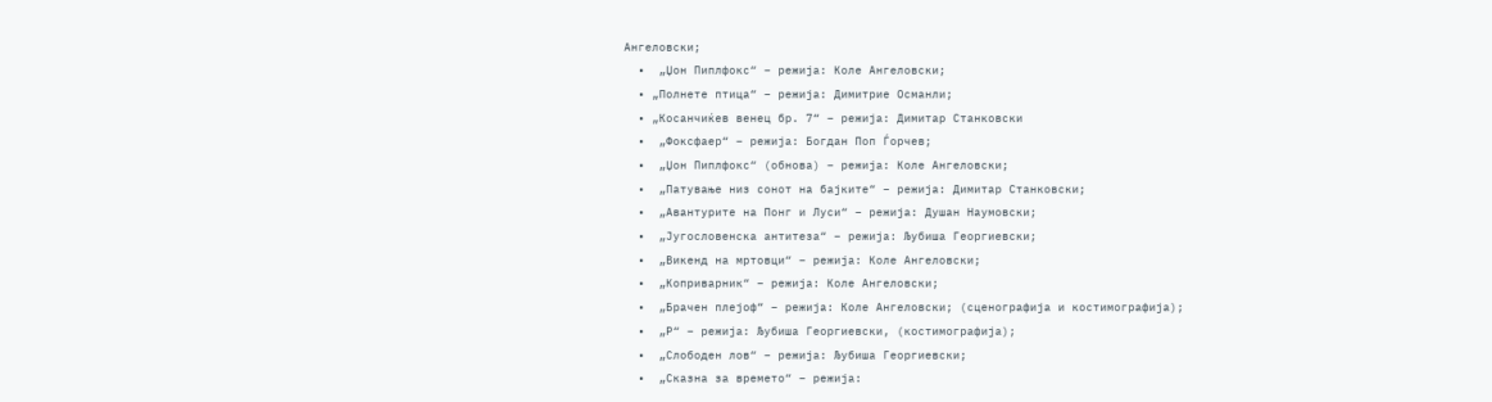Ангеловски;
  •  „Џон Пиплфокс“ – режија: Коле Ангеловски;
  • „Полнете птица“ – режија: Димитрие Османли;
  • „Косанчиќев венец бр. 7“ – режија: Димитар Станковски
  •  „Фоксфаер“ – режија: Богдан Поп Ѓорчев;
  •  „Џон Пиплфокс“ (обнова) – режија: Коле Ангеловски;
  •  „Патување низ сонот на бајките“ – режија: Димитар Станковски;
  •  „Авантурите на Понг и Луси“ – режија: Душан Наумовски;
  •  „Југословенска антитеза“ – режија: Љубиша Георгиевски;
  •  „Викенд на мртовци“ – режија: Коле Ангеловски;
  •  „Коприварник“ – режија: Коле Ангеловски;
  •  „Брачен плејоф“ – режија: Коле Ангеловски; (сценографија и костимографија);
  •  „Р“ – режија: Љубиша Георгиевски, (костимографија);
  •  „Слободен лов“ – режија: Љубиша Георгиевски;
  •  „Сказна за времето“ – режија: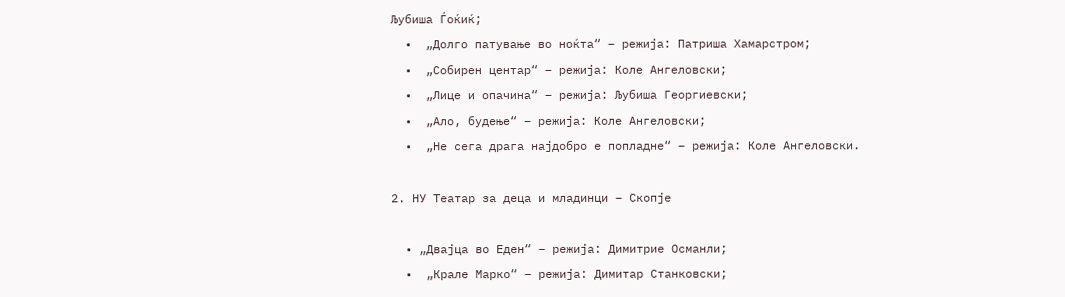Љубиша Ѓоќиќ;
  •  „Долго патување во ноќта“ – режија: Патриша Хамарстром;
  •  „Собирен центар“ – режија: Коле Ангеловски;
  •  „Лице и опачина“ – режија: Љубиша Георгиевски;
  •  „Ало, будење“ – режија: Коле Ангеловски;
  •  „Не сега драга најдобро е попладне“ – режија: Коле Ангеловски.

2. НУ Театар за деца и младинци – Скопје

  • „Двајца во Еден“ – режија: Димитрие Османли;
  •  „Крале Марко“ – режија: Димитар Станковски;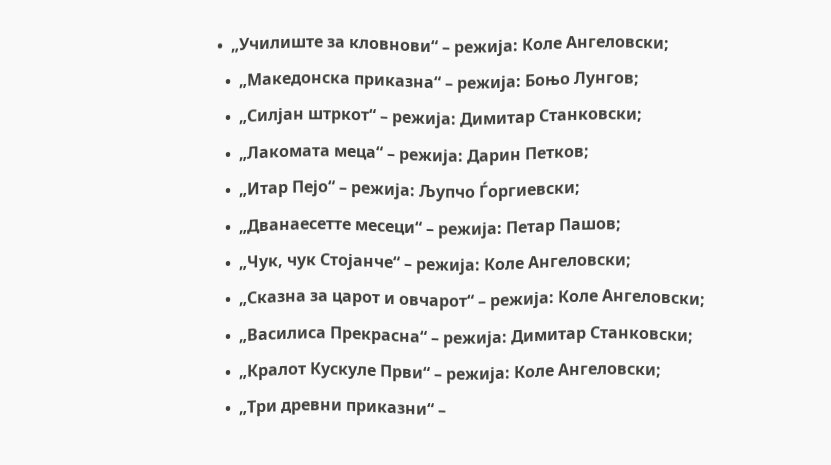•  „Училиште за кловнови“ – режија: Коле Ангеловски;
  •  „Македонска приказна“ – режија: Боњо Лунгов;
  •  „Силјан штркот“ – режија: Димитар Станковски;
  •  „Лакомата меца“ – режија: Дарин Петков;
  •  „Итар Пејо“ – режија: Љупчо Ѓоргиевски;
  •  „Дванаесетте месеци“ – режија: Петар Пашов;
  •  „Чук, чук Стојанче“ – режија: Коле Ангеловски;
  •  „Сказна за царот и овчарот“ – режија: Коле Ангеловски;
  •  „Василиса Прекрасна“ – режија: Димитар Станковски;
  •  „Кралот Кускуле Први“ – режија: Коле Ангеловски;
  •  „Три древни приказни“ –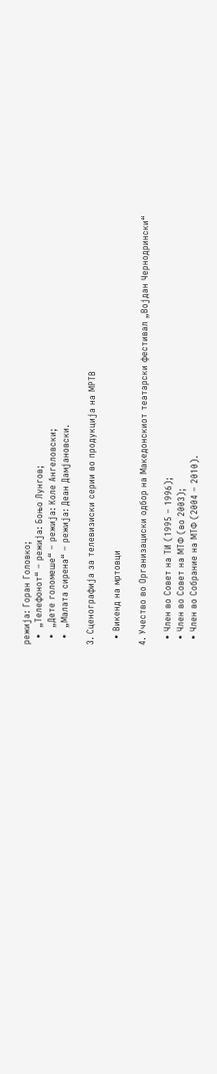режија: Горан Головко;
  •  „Телефонот“ – режија: Боњо Лунгов;
  •  „Дете голомеше“ – режија: Коле Ангеловски;
  •  „Малата сирена“ – режија: Деан Дамјановски.

3. Сценографија за телевизиски серии во продукција на МРТВ

  • Викенд на мртовци

4. Учество во Организациски одбор на Македонскиот театарски фестивал „Војдан Чернодрински“

  • Член во Совет на ТИ (1995 – 1996);
  • Член во Совет на МТФ (во 2003);
  • Член во Собрание на МТФ (2004 – 2010).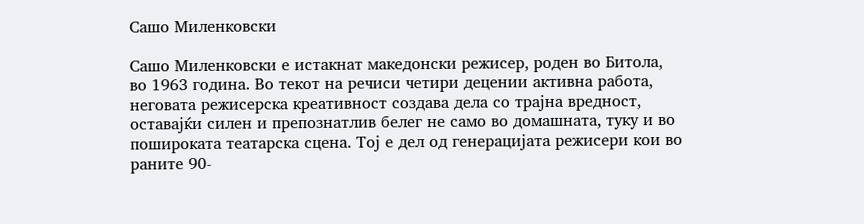Сашо Миленковски

Сашо Миленковски е истакнат македонски режисер, роден во Битола, во 1963 година. Во текот на речиси четири децении активна работа, неговата режисерска креативност создава дела со трајна вредност, оставајќи силен и препознатлив белег не само во домашната, туку и во пошироката театарска сцена. Тој е дел од генерацијата режисери кои во раните 90-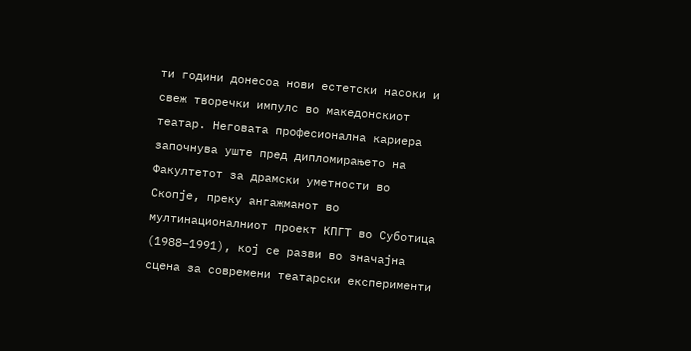ти години донесоа нови естетски насоки и свеж творечки импулс во македонскиот театар. Неговата професионална кариера започнува уште пред дипломирањето на Факултетот за драмски уметности во Скопје, преку ангажманот во мултинационалниот проект КПГТ во Суботица (1988–1991), кој се разви во значајна сцена за современи театарски експерименти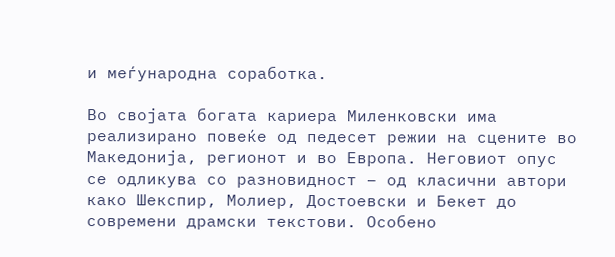и меѓународна соработка.

Во својата богата кариера Миленковски има реализирано повеќе од педесет режии на сцените во Македонија, регионот и во Европа. Неговиот опус се одликува со разновидност – од класични автори како Шекспир, Молиер, Достоевски и Бекет до современи драмски текстови. Особено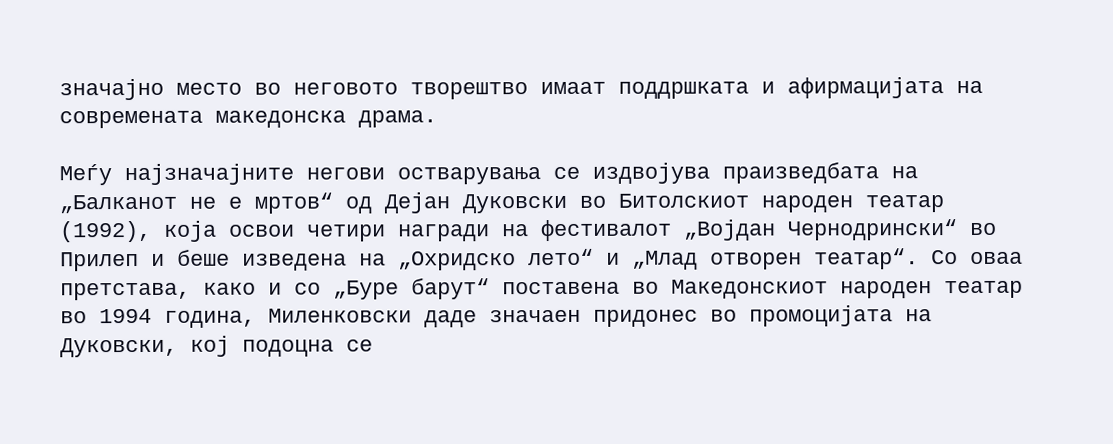значајно место во неговото творештво имаат поддршката и афирмацијата на современата македонска драма.

Меѓу најзначајните негови остварувања се издвојува праизведбата на „Балканот не е мртов“ од Дејан Дуковски во Битолскиот народен театар (1992), која освои четири награди на фестивалот „Војдан Чернодрински“ во Прилеп и беше изведена на „Охридско лето“ и „Млад отворен театар“. Со оваа претстава, како и со „Буре барут“ поставена во Македонскиот народен театар во 1994 година, Миленковски даде значаен придонес во промоцијата на Дуковски, кој подоцна се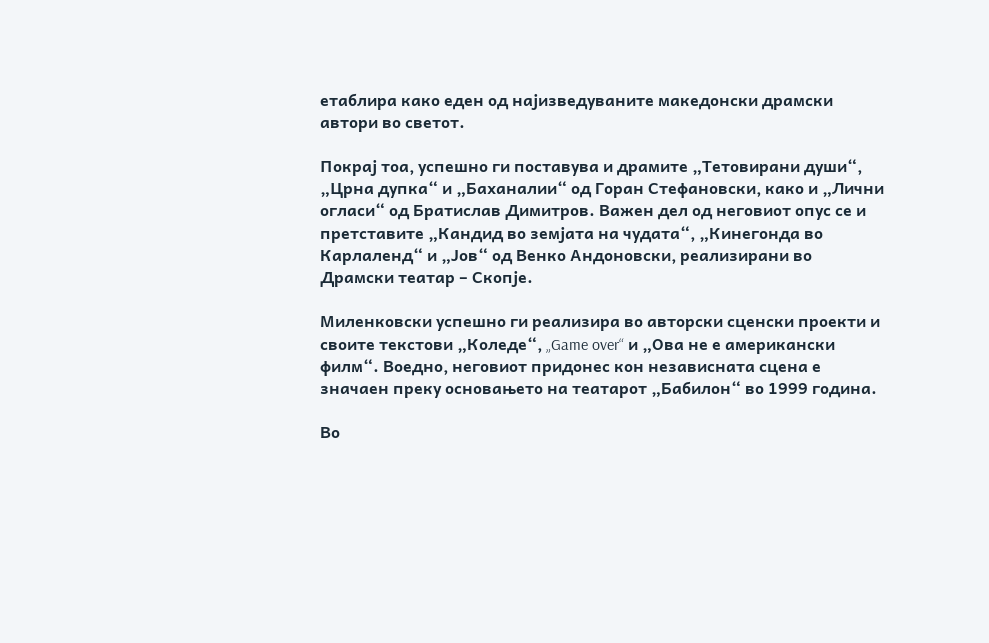етаблира како еден од најизведуваните македонски драмски автори во светот.

Покрај тоа, успешно ги поставува и драмите „Тетовирани души“, „Црна дупка“ и „Баханалии“ од Горан Стефановски, како и „Лични огласи“ од Братислав Димитров. Важен дел од неговиот опус се и претставите „Кандид во земјата на чудата“, „Кинегонда во Карлаленд“ и „Јов“ од Венко Андоновски, реализирани во Драмски театар – Скопје.

Миленковски успешно ги реализира во авторски сценски проекти и своите текстови „Коледе“, „Game over“ и „Ова не е американски филм“. Воедно, неговиот придонес кон независната сцена е значаен преку основањето на театарот „Бабилон“ во 1999 година.

Во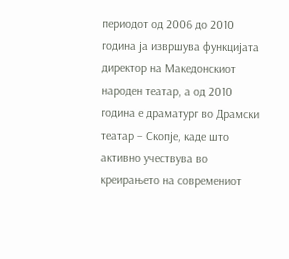периодот од 2006 до 2010 година ја извршува функцијата директор на Македонскиот народен театар, а од 2010 година е драматург во Драмски театар – Скопје, каде што активно учествува во креирањето на современиот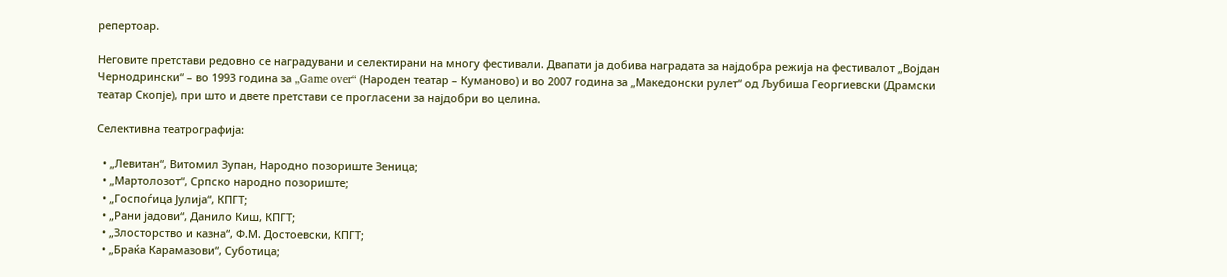репертоар.

Неговите претстави редовно се наградувани и селектирани на многу фестивали. Двапати ја добива наградата за најдобра режија на фестивалот „Војдан Чернодрински“ – во 1993 година за „Game over“ (Народен театар – Куманово) и во 2007 година за „Македонски рулет“ од Љубиша Георгиевски (Драмски театар Скопје), при што и двете претстави се прогласени за најдобри во целина.

Селективна театрографија:

  • „Левитан“, Витомил Зупан, Народно позориште Зеница;
  • „Мартолозот“, Српско народно позориште;
  • „Госпоѓица Јулија“, КПГТ;
  • „Рани јадови“, Данило Киш, КПГТ;
  • „Злосторство и казна“, Ф.М. Достоевски, КПГТ;
  • „Браќа Карамазови“, Суботица;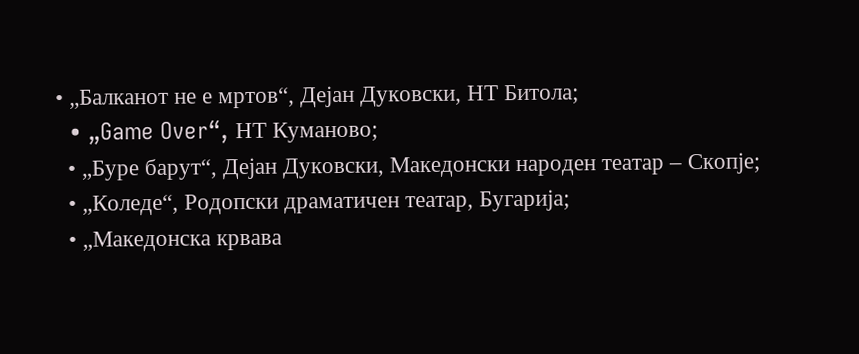• „Балканот не е мртов“, Дејан Дуковски, НТ Битола;
  • „Game Over“, НТ Куманово;
  • „Буре барут“, Дејан Дуковски, Македонски народен театар – Скопје;
  • „Коледе“, Родопски драматичен театар, Бугарија;
  • „Македонска крвава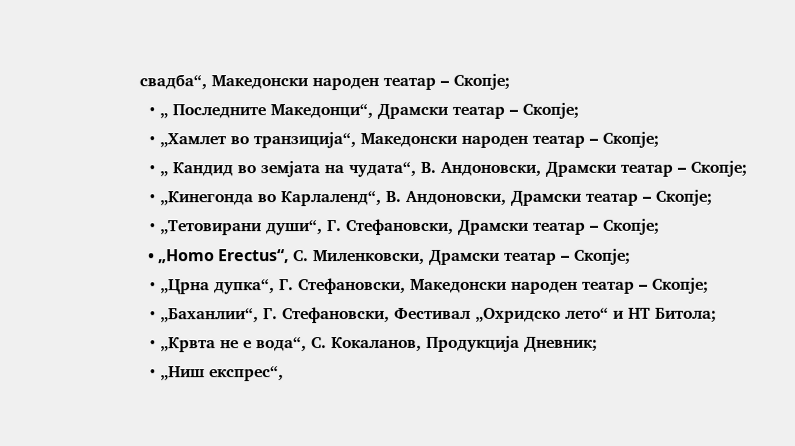свадба“, Македонски народен театар – Скопје;
  • „ Последните Македонци“, Драмски театар – Скопје;
  • „Хамлет во транзиција“, Македонски народен театар – Скопје;
  • „ Кандид во земјата на чудата“, В. Андоновски, Драмски театар – Скопје;
  • „Кинегонда во Карлаленд“, В. Андоновски, Драмски театар – Скопје;
  • „Тетовирани души“, Г. Стефановски, Драмски театар – Скопје;
  • „Homo Erectus“, С. Миленковски, Драмски театар – Скопје;
  • „Црна дупка“, Г. Стефановски, Македонски народен театар – Скопје;
  • „Баханлии“, Г. Стефановски, Фестивал „Охридско лето“ и НТ Битола;
  • „Крвта не е вода“, С. Кокаланов, Продукција Дневник;
  • „Ниш експрес“,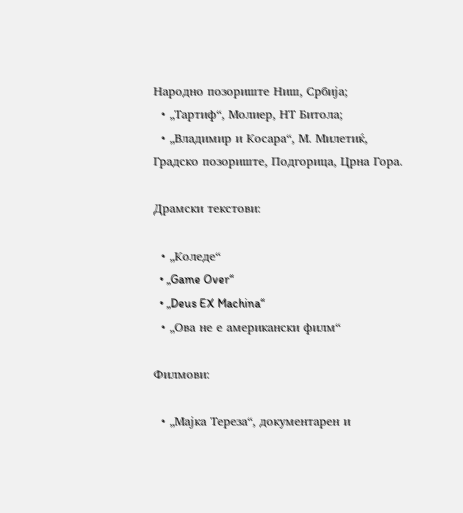Народно позориште Ниш, Србија;
  • „Тартиф“, Молиер, НТ Битола;
  • „Владимир и Косара“, М. Милетиќ, Градско позориште, Подгорица, Црна Гора.

Драмски текстови:

  • „Коледе“
  • „Game Over“
  • „Deus EX Machina“
  • „Ова не е американски филм“

Филмови:

  • „Мајка Тереза“, документарен и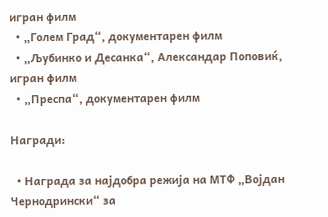игран филм
  • „Голем Град“, документарен филм
  • „Љубинко и Десанка“, Александар Поповиќ, игран филм
  • „Преспа“, документарен филм

Награди:

  • Награда за најдобра режија на МТФ „Војдан Чернодрински“ за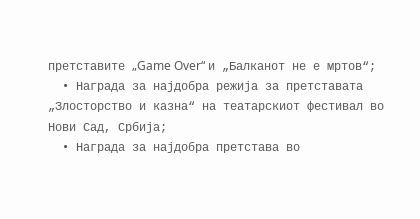претставите „Game Over“ и „Балканот не е мртов“;
  • Награда за најдобра режија за претставата „Злосторство и казна“ на театарскиот фестивал во Нови Сад, Србија;
  • Награда за најдобра претстава во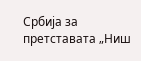Србија за претставата „Ниш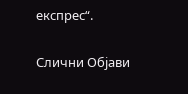експрес“.

Слични Објави